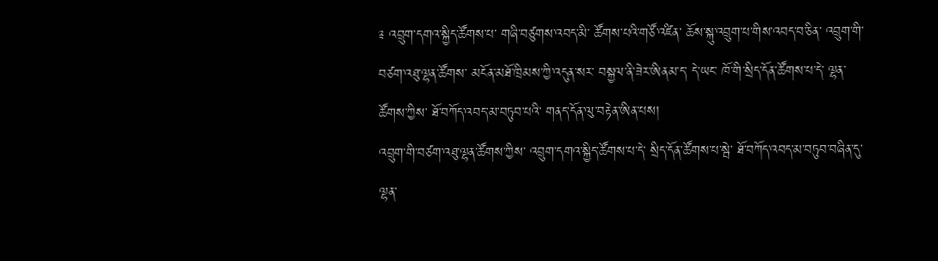༉ འབྲུག་དགའ་སྐྱིད་ཚོགས་པ་ གཞི་བཙུགས་འབད་མི་ ཚོགས་པའི་གཙོ་འཛིན་ ཆོས་སྐུ་འབྲུག་པ་གིས་འབད་བ་ཅིན་ འབྲུག་གི་བཙག་འཐུ་ལྷན་ཚོགས་ མངོན་མཐོ་ཁྲིམས་ཀྱི་འདུན་སར་ བསྐྱལ་ནི་ཟེར་ཨིནམ་ད་ དེ་ཡང་ ཁོ་གི་སྲིད་དོན་ཚོགས་པ་དེ་ ལྷན་ཚོགས་ཀྱིས་ ཐོ་བཀོད་འབད་མ་བཏུབ་པའི་ གནད་དོན་ལུ་བརྟེན་ཨིན་པས།
འབྲུག་གི་བཙག་འཐུ་ལྷན་ཚོགས་ཀྱིས་ འབྲུག་དགའ་སྐྱིད་ཚོགས་པ་དེ་ སྲིད་དོན་ཚོགས་པ་སྦེ་ ཐོ་བཀོད་འབད་མ་བཏུབ་བཞིན་དུ་ ལྷན་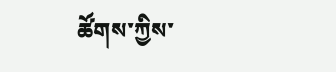ཚོགས་ཀྱིས་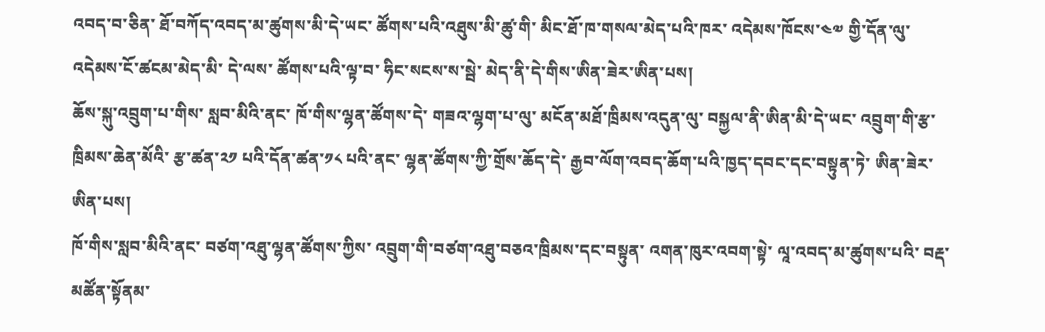འབད་བ་ཅིན་ ཐོ་བཀོད་འབད་མ་ཚུགས་མི་དེ་ཡང་ ཚོགས་པའི་འཐུས་མི་ཚུ་གི་ མིང་ཐོ་ཁ་གསལ་མེད་པའི་ཁར་ འདེམས་ཁོངས་༤༧ གྱི་དོན་ལུ་ འདེམས་ངོ་ཚངམ་མེད་མི་ དེ་ལས་ ཚོགས་པའི་ལྟ་བ་ ཧིང་སངས་ས་སྦེ་ མེད་ནི་དེ་གིས་ཨིན་ཟེར་ཨིན་པས།
ཆོས་སྐུ་འབྲུག་པ་གིས་ སླབ་མིའི་ནང་ ཁོ་གིས་ལྷན་ཚོགས་དེ་ གཟའ་ལྷག་པ་ལུ་ མངོན་མཐོ་ཁྲིམས་འདུན་ལུ་ བསྐྱལ་ནི་ཨིན་མི་དེ་ཡང་ འབྲུག་གི་རྩ་ཁྲིམས་ཆེན་མོའི་ རྩ་ཚན་༢༡ པའི་དོན་ཚན་༡༨ པའི་ནང་ ལྷན་ཚོགས་ཀྱི་གྲོས་ཆོད་དེ་ རྒྱབ་ལོག་འབད་ཆོག་པའི་ཁྱད་དབང་དང་བསྟུན་ཏེ་ ཨིན་ཟེར་ཨིན་པས།
ཁོ་གིས་སླབ་མིའི་ནང་ བཙག་འཐུ་ལྷན་ཚོགས་ཀྱིས་ འབྲུག་གི་བཙག་འཐུ་བཅའ་ཁྲིམས་དང་བསྟུན་ འགན་ཁུར་འབག་སྟེ་ ལཱ་འབད་མ་ཚུགས་པའི་ བརྡ་མཚོན་སྟོནམ་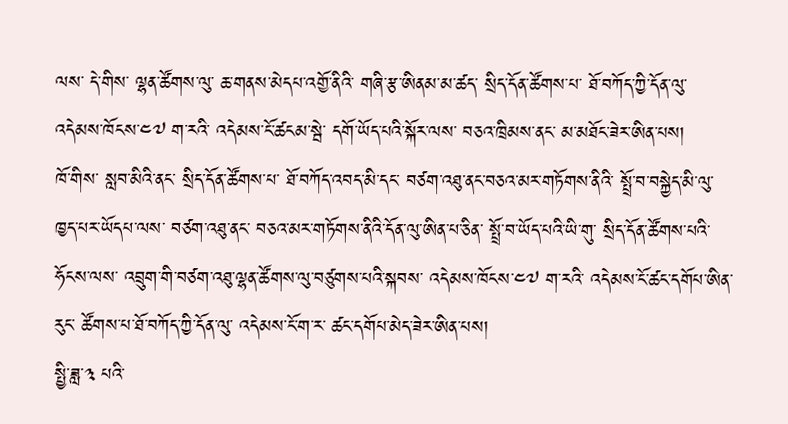ལས་ དེ་གིས་ ལྷན་ཚོགས་ལུ་ ཆ་གནས་མེདཔ་འགྱོ་ནིའི་ གཞི་རྩ་ཨིནམ་མ་ཚད་ སྲིད་དོན་ཚོགས་པ་ ཐོ་བཀོད་ཀྱི་དོན་ལུ་ འདེམས་ཁོངས་༤༧ ག་རའི་ འདེམས་ངོ་ཚངམ་སྦེ་ དགོ་ཡོད་པའི་སྐོར་ལས་ བཅའ་ཁྲིམས་ནང་ མ་མཐོང་ཟེར་ཨིན་པས།
ཁོ་གིས་ སླབ་མིའི་ནང་ སྲིད་དོན་ཚོགས་པ་ ཐོ་བཀོད་འབད་མི་དང་ བཙག་འཐུ་ནང་བཅའ་མར་གཏོགས་ནིའི་ སྤྲོ་བ་བསྐྱེད་མི་ལུ་ ཁྱད་པར་ཡོདཔ་ལས་ བཙག་འཐུ་ནང་ བཅའ་མར་གཏོགས་ནིའི་དོན་ལུ་ཨིན་པ་ཅིན་ སྤྲོ་བ་ཡོད་པའི་ཡི་གུ་ སྲིད་དོན་ཚོགས་པའི་ཧོངས་ལས་ འབྲུག་གི་བཙག་འཐུ་ལྷན་ཚོགས་ལུ་བཙུགས་པའི་སྐབས་ འདེམས་ཁོངས་༤༧ ག་རའི་ འདེམས་ངོ་ཚང་དགོཔ་ཨིན་རུང་ ཚོགས་པ་ཐོ་བཀོད་ཀྱི་དོན་ལུ་ འདེམས་ངོ་ག་ར་ ཚང་དགོཔ་མེད་ཟེར་ཨིན་པས།
སྤྱི་ཟླ་༣ པའི་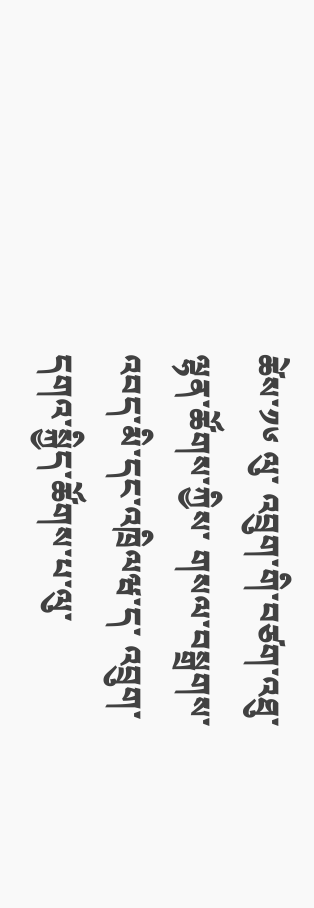ཚེས་༡༦ ལུ་ འབྲུག་གི་བཙག་འཐུ་ལྷན་ཚོགས་ཀྱིས་ གསལ་བསྒྲགས་འབད་མི་དང་འཁྲིལཝ་ད་ འབྲུག་དགའ་སྐྱིད་ཚོགས་པ་ལུ་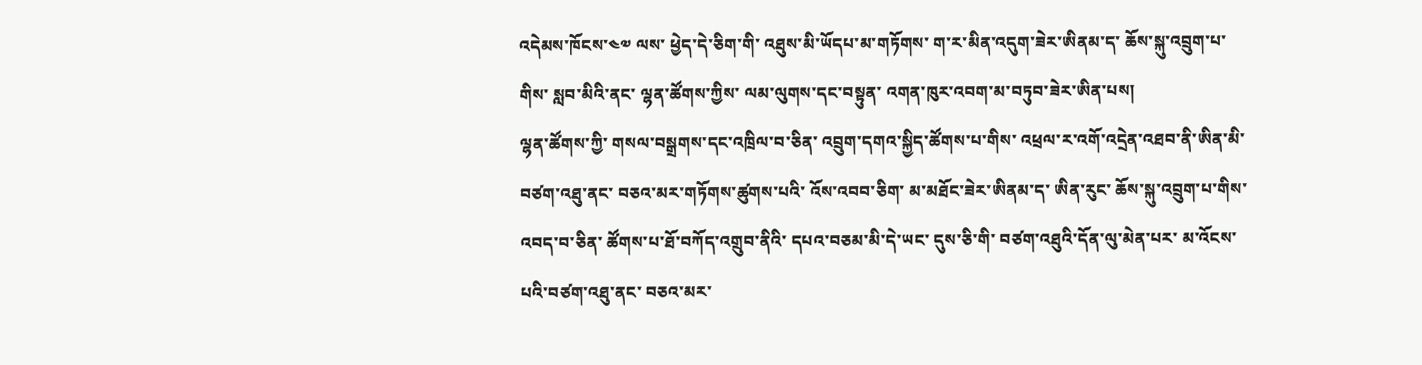འདེམས་ཁོངས་༤༧ ལས་ ཕྱེད་དེ་ཅིག་གི་ འཐུས་མི་ཡོདཔ་མ་གཏོགས་ ག་ར་མིན་འདུག་ཟེར་ཨིནམ་ད་ ཆོས་སྐུ་འབྲུག་པ་གིས་ སླབ་མིའི་ནང་ ལྷན་ཚོགས་ཀྱིས་ ལམ་ལུགས་དང་བསྟུན་ འགན་ཁུར་འབག་མ་བཏུབ་ཟེར་ཨིན་པས།
ལྷན་ཚོགས་ཀྱི་ གསལ་བསྒྲགས་དང་འཁྲིལ་བ་ཅིན་ འབྲུག་དགའ་སྐྱིད་ཚོགས་པ་གིས་ འཕྲལ་ར་འགོ་འདྲེན་འཐབ་ནི་ཨིན་མི་ བཙག་འཐུ་ནང་ བཅའ་མར་གཏོགས་ཚུགས་པའི་ འོས་འབབ་ཅིག་ མ་མཐོང་ཟེར་ཨིནམ་ད་ ཨིན་རུང་ ཆོས་སྐུ་འབྲུག་པ་གིས་འབད་བ་ཅིན་ ཚོགས་པ་ཐོ་བཀོད་འགྲུབ་ནིའི་ དཔའ་བཅམ་མི་དེ་ཡང་ དུས་ཅི་གི་ བཙག་འཐུའི་དོན་ལུ་མེན་པར་ མ་འོངས་པའི་བཙག་འཐུ་ནང་ བཅའ་མར་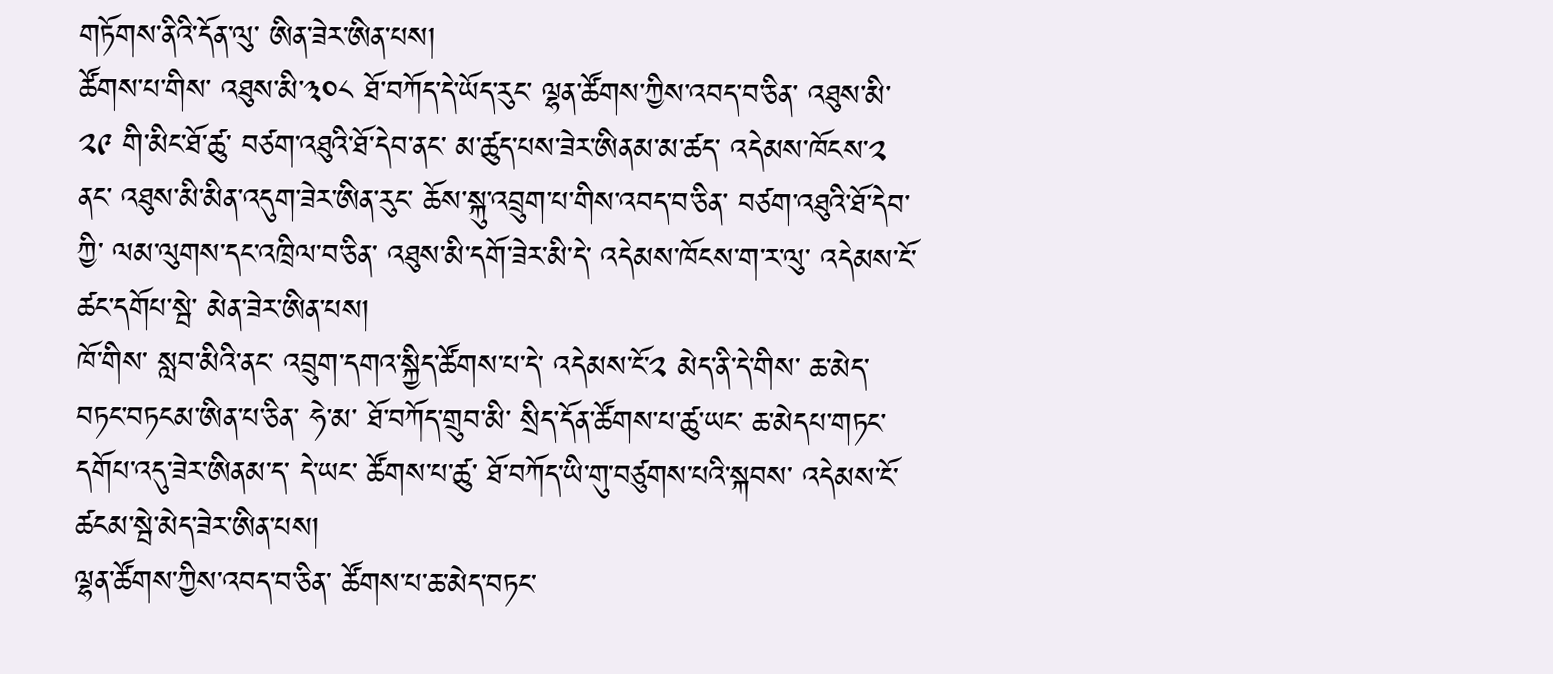གཏོགས་ནིའི་དོན་ལུ་ ཨིན་ཟེར་ཨིན་པས།
ཚོགས་པ་གིས་ འཐུས་མི་༣༠༨ ཐོ་བཀོད་དེ་ཡོད་རུང་ ལྷན་ཚོགས་ཀྱིས་འབད་བ་ཅིན་ འཐུས་མི་༢༩ གི་མིང་ཐོ་ཚུ་ བཙག་འཐུའི་ཐོ་དེབ་ནང་ མ་ཚུད་པས་ཟེར་ཨིནམ་མ་ཚད་ འདེམས་ཁོངས་༢ ནང་ འཐུས་མི་མིན་འདུག་ཟེར་ཨིན་རུང་ ཆོས་སྐུ་འབྲུག་པ་གིས་འབད་བ་ཅིན་ བཙག་འཐུའི་ཐོ་དེབ་ཀྱི་ ལམ་ལུགས་དང་འཁྲིལ་བ་ཅིན་ འཐུས་མི་དགོ་ཟེར་མི་དེ་ འདེམས་ཁོངས་ག་ར་ལུ་ འདེམས་ངོ་ཚང་དགོཔ་སྦེ་ མེན་ཟེར་ཨིན་པས།
ཁོ་གིས་ སླབ་མིའི་ནང་ འབྲུག་དགའ་སྐྱིད་ཚོགས་པ་དེ་ འདེམས་ངོ་༢ མེད་ནི་དེ་གིས་ ཆ་མེད་བཏང་བཏངམ་ཨིན་པ་ཅིན་ ཧེ་མ་ ཐོ་བཀོད་གྲུབ་མི་ སྲིད་དོན་ཚོགས་པ་ཚུ་ཡང་ ཆ་མེདཔ་གཏང་དགོཔ་འདུ་ཟེར་ཨིནམ་ད་ དེ་ཡང་ ཚོགས་པ་ཚུ་ ཐོ་བཀོད་ཡི་གུ་བཙུགས་པའི་སྐབས་ འདེམས་ངོ་ཚངམ་སྦེ་མེད་ཟེར་ཨིན་པས།
ལྷན་ཚོགས་ཀྱིས་འབད་བ་ཅིན་ ཚོགས་པ་ཆ་མེད་བཏང་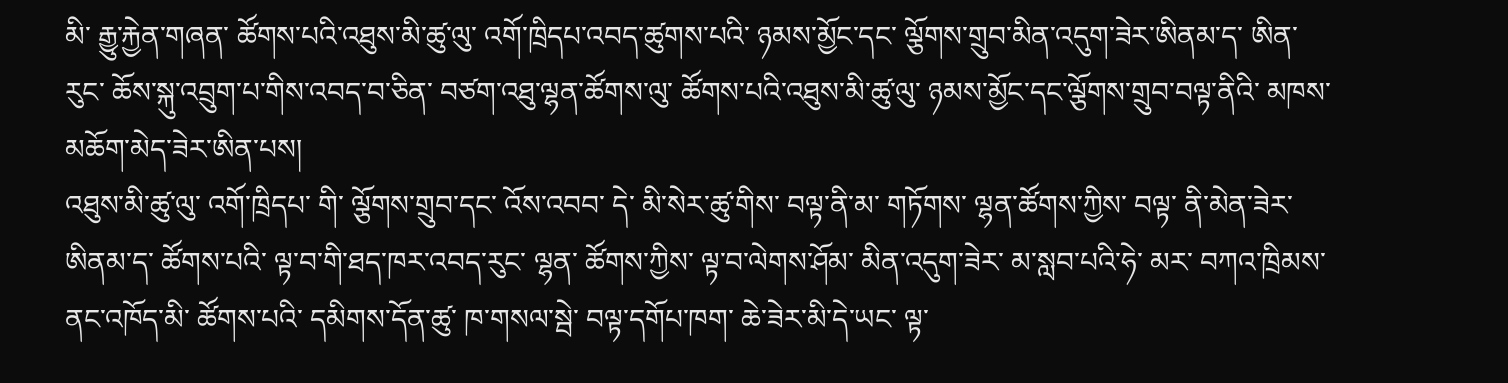མི་ རྒྱུ་རྐྱེན་གཞན་ ཚོགས་པའི་འཐུས་མི་ཚུ་ལུ་ འགོ་ཁྲིདཔ་འབད་ཚུགས་པའི་ ཉམས་མྱོང་དང་ ལྕོགས་གྲུབ་མིན་འདུག་ཟེར་ཨིནམ་ད་ ཨིན་རུང་ ཆོས་སྐུ་འབྲུག་པ་གིས་འབད་བ་ཅིན་ བཙག་འཐུ་ལྷན་ཚོགས་ལུ་ ཚོགས་པའི་འཐུས་མི་ཚུ་ལུ་ ཉམས་མྱོང་དང་ལྕོགས་གྲུབ་བལྟ་ནིའི་ མཁས་མཆོག་མེད་ཟེར་ཨིན་པས།
འཐུས་མི་ཚུ་ལུ་ འགོ་ཁྲིདཔ་ གི་ ལྕོགས་གྲུབ་དང་ འོས་འབབ་ དེ་ མི་སེར་ཚུ་གིས་ བལྟ་ནི་མ་ གཏོགས་ ལྷན་ཚོགས་ཀྱིས་ བལྟ་ ནི་མེན་ཟེར་ཨིནམ་ད་ ཚོགས་པའི་ ལྟ་བ་གི་ཐད་ཁར་འབད་རུང་ ལྷན་ ཚོགས་ཀྱིས་ ལྟ་བ་ལེགས་ཤོམ་ མིན་འདུག་ཟེར་ མ་སླབ་པའི་ཧེ་ མར་ བཀའ་ཁྲིམས་ ནང་འཁོད་མི་ ཚོགས་པའི་ དམིགས་དོན་ཚུ་ ཁ་གསལ་སྦེ་ བལྟ་དགོཔ་ཁག་ ཆེ་ཟེར་མི་དེ་ཡང་ ལྟ་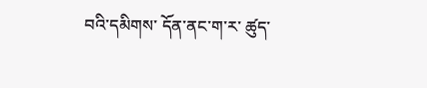བའི་དམིགས་ དོན་ནང་ག་ར་ ཚུད་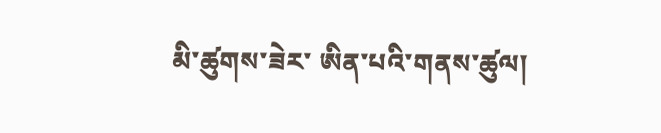མི་ཚུགས་ཟེར་ ཨིན་པའི་གནས་ཚུལ།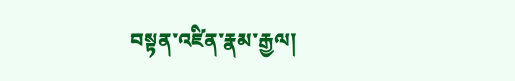བསྟན་འཛིན་རྣམ་རྒྱལ།